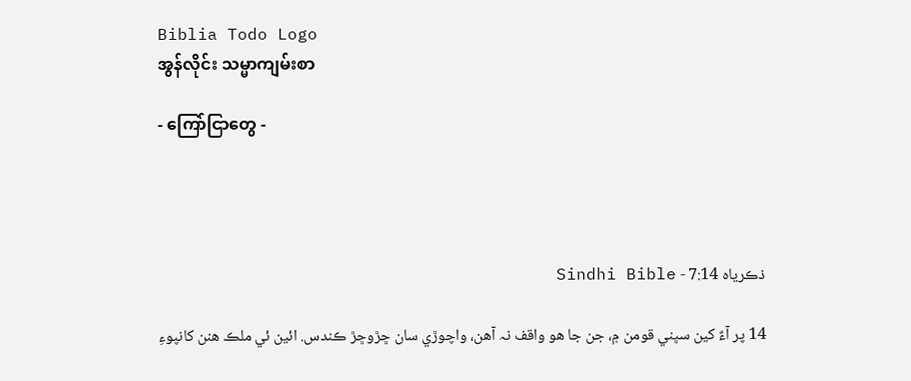Biblia Todo Logo
အွန်လိုင်း သမ္မာကျမ်းစာ

- ကြော်ငြာတွေ -




ذڪرياہ 7:14 - Sindhi Bible

14 پر آءٌ کين سڀني قومن ۾، جن جا هو واقف نہ آهن، واچوڙي سان ڇڙوڇڙ ڪندس. ائين ئي ملڪ هنن کانپوءِ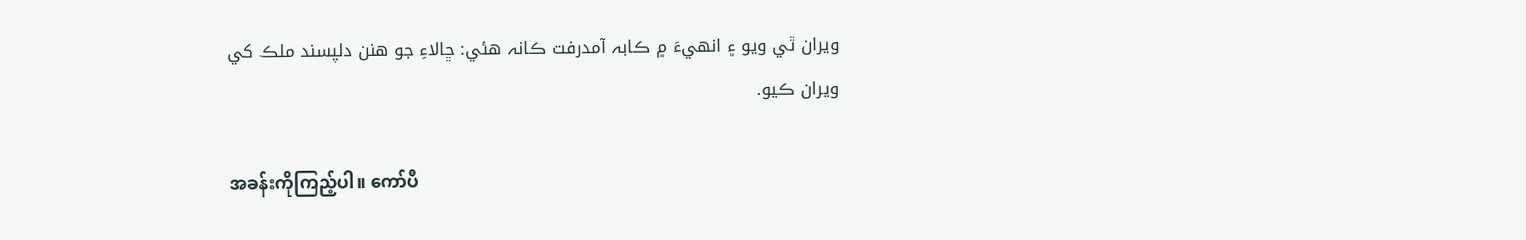ويران ٿي ويو ۽ انهيءَ ۾ ڪابہ آمدرفت ڪانہ هئي: ڇالاءِ جو هنن دلپسند ملڪ کي ويران ڪيو.

အခန်းကိုကြည့်ပါ။ ကော်ပီ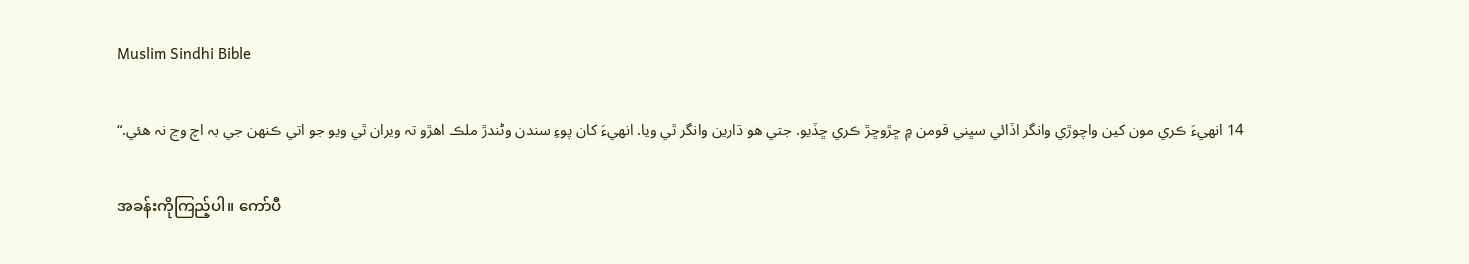Muslim Sindhi Bible

14 انهيءَ ڪري مون کين واچوڙي وانگر اڏائي سڀني قومن ۾ ڇڙوڇڙ ڪري ڇڏيو. جتي هو ڌارين وانگر ٿي ويا. انهيءَ کان پوءِ سندن وڻندڙ ملڪ اهڙو تہ ويران ٿي ويو جو اتي ڪنهن جي بہ اچ وڃ نہ هئي.“

အခန်းကိုကြည့်ပါ။ ကော်ပီ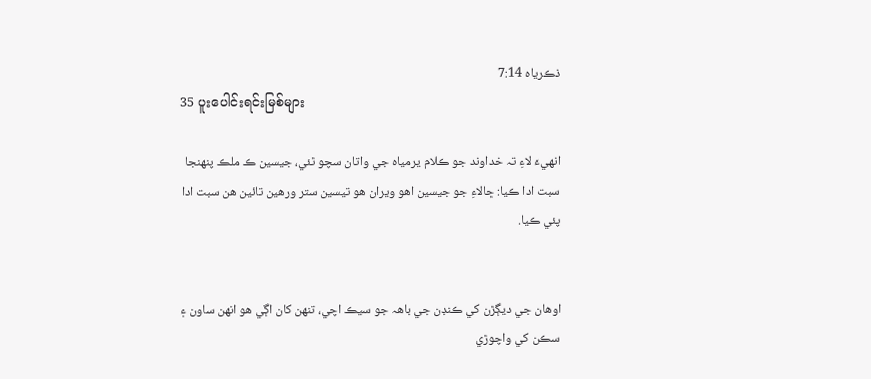ذڪرياہ 7:14
35 ပူးပေါင်းရင်းမြစ်များ

انهيءَ لاءِ تہ خداوند جو ڪلام يرمياہ جي واتان سچو ٿئي، جيسين ڪ ملڪ پنهنجا سبت ادا ڪيا: ڇالاءِ جو جيسين اهو ويران هو تيسين ستر ورهين تائين هن سبت ادا پئي ڪيا.


اوهان جي ديڳڙن کي ڪنڊن جي باهہ جو سيڪ اچي، تنهن کان اڳي هو انهن ساون ۽ سڪن کي واچوڙي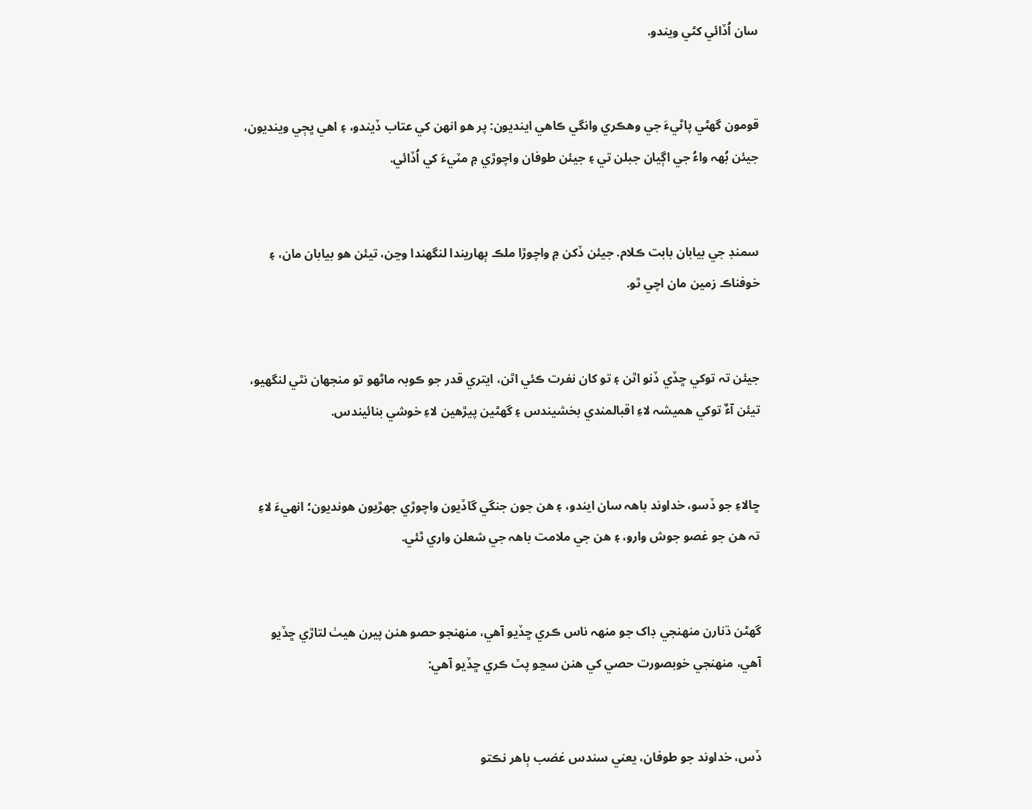سان اُڏائي کڻي ويندو.


قومون گهڻي پاڻيءَ جي وهڪري وانگي ڪاهي اينديون: پر هو انهن کي عتاب ڏيندو، ۽ اهي ڀڄي وينديون، جيئن بُهہ واءُ جي اڳيان جبلن تي ۽ جيئن طوفان واچوڙي ۾ مٽيءَ کي اُڏائي.


سمنڊ جي بيابان بابت ڪلام. جيئن ڏکن ۾ واچوڙا ملڪ ٻهاريندا لنگهندا وڃن، تيئن هو بيابان مان، ۽ خوفناڪ زمين مان اچي ٿو.


جيئن تہ توکي ڇڏي ڏنو اٿن ۽ تو کان نفرت ڪئي اٿن، ايتري قدر جو ڪوبہ ماڻهو تو منجهان نٿي لنگهيو، تيئن آءٌ توکي هميشہ لاءِ اقبالمندي بخشيندس ۽ گهڻين پيڙهين لاءِ خوشي بنائيندس.


ڇالاءِ جو ڏسو، خداوند باهہ سان ايندو، ۽ هن جون جنگي گاڏيون واچوڙي جهڙيون هونديون؛ انهيءَ لاءِ تہ هن جو غصو جوش وارو، ۽ هن جي ملامت باهہ جي شعلن واري ٿئي.


گهڻن ڌنارن منهنجي ڊاک جو منهہ ناس ڪري ڇڏيو آهي، منهنجو حصو هنن پيرن هيٺ لتاڙي ڇڏيو آهي، منهنجي خوبصورت حصي کي هنن سڃو پٽ ڪري ڇڏيو آهي:


ڏس، خداوند جو طوفان، يعني سندس غضب ٻاهر نڪتو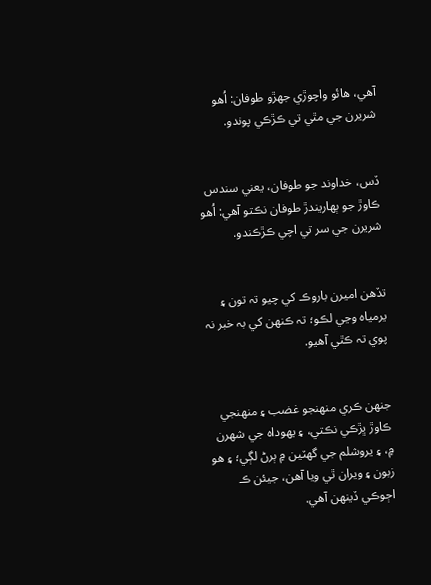آهي، هائو واچوڙي جهڙو طوفان: اُهو شريرن جي مٿي تي ڪڙڪي پوندو.


ڏس، خداوند جو طوفان، يعني سندس ڪاوڙ جو ٻهاريندڙ طوفان نڪتو آهي: اُهو شريرن جي سر تي اچي ڪڙڪندو.


تڏهن اميرن باروڪ کي چيو تہ تون ۽ يرمياہ وڃي لڪو؛ تہ ڪنهن کي بہ خبر نہ پوي تہ ڪٿي آهيو.


جنهن ڪري منهنجو غضب ۽ منهنجي ڪاوڙ ڀڙڪي نڪتي، ۽ يهوداہ جي شهرن ۾، ۽ يروشلم جي گهٽين ۾ ٻرڻ لڳي؛ ۽ هو زبون ۽ ويران ٿي ويا آهن، جيئن ڪ اڄوڪي ڏينهن آهي.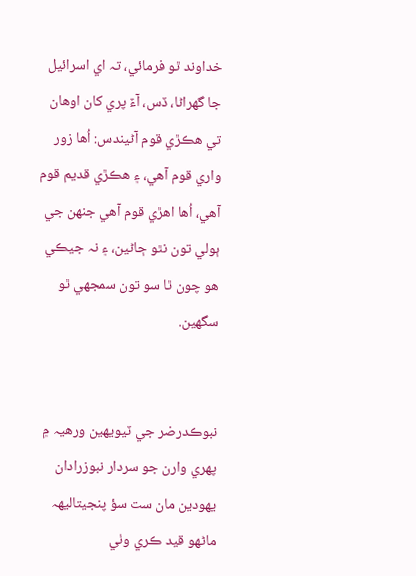خداوند ٿو فرمائي، تہ اي اسرائيل جا گهراڻا، ڏس، آءٌ پري کان اوهان تي هڪڙي قوم آڻيندس: اُها زور واري قوم آهي، ۽ هڪڙي قديم قوم آهي، اُها اهڙي قوم آهي جنهن جي ٻولي تون نٿو ڄاڻين، ۽ نہ جيڪي هو چون ٿا سو تون سمجهي ٿو سگهين.


نبوڪدرضر جي ٽيويهين ورهيہ ۾ پهري وارن جو سردار نبوزرادان يهودين مان ست سؤ پنجيتاليهہ ماڻهو قيد ڪري وٺي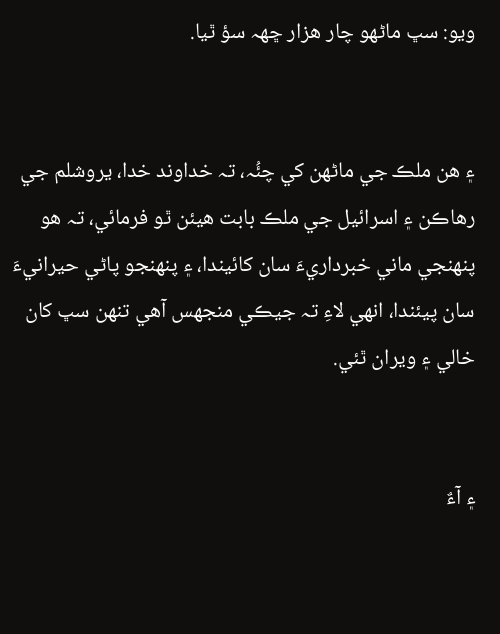ويو: سڀ ماڻهو چار هزار ڇهہ سؤ ٿيا.


۽ هن ملڪ جي ماڻهن کي چئُہ، تہ خداوند خدا، يروشلم جي رهاڪن ۽ اسرائيل جي ملڪ بابت هيئن ٿو فرمائي، تہ هو پنهنجي ماني خبرداريءَ سان کائيندا، ۽ پنهنجو پاڻي حيرانيءَ سان پيئندا، انهي لاءِ تہ جيڪي منجهس آهي تنهن سڀ کان خالي ۽ ويران ٿئي.


۽ آءٌ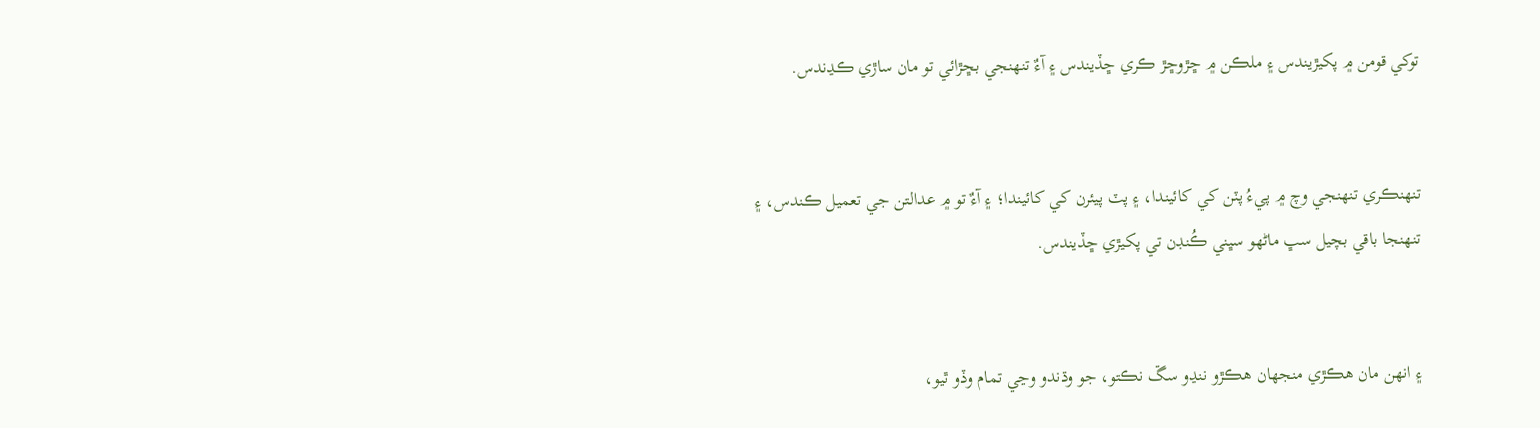توکي قومن ۾ پکيڙيندس ۽ ملڪن ۾ ڇڙوڇڙ ڪري ڇڏيندس ۽ آءٌ تنهنجي بڇڙائي تو مان ساڙي ڪڍندس.


تنهنڪري تنهنجي وچ ۾ پيءُ پٽن کي کائيندا، ۽ پٽ پيئرن کي کائيندا؛ ۽ آءٌ تو ۾ عدالتن جي تعميل ڪندس، ۽ تنهنجا باقي بچيل سڀ ماڻهو سڀني ڪُنڊن تي پکيڙي ڇڏيندس.


۽ انهن مان هڪڙي منجهان هڪڙو ننڍو سڱ نڪتو، جو وڌندو وڃي تمام وڏو ٿيو،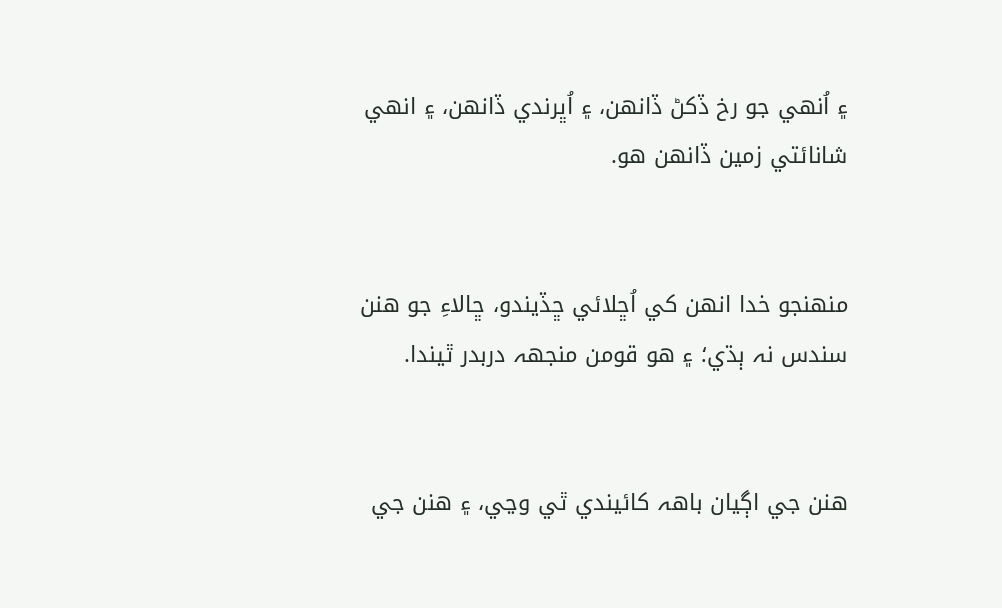۽ اُنهي جو رخ ڏکڻ ڏانهن، ۽ اُڀرندي ڏانهن، ۽ انهي شانائتي زمين ڏانهن هو.


منهنجو خدا انهن کي اُڇلائي ڇڏيندو، ڇالاءِ جو هنن سندس نہ ٻڌي؛ ۽ هو قومن منجهہ دربدر ٿيندا.


هنن جي اڳيان باهہ کائيندي ٿي وڃي، ۽ هنن جي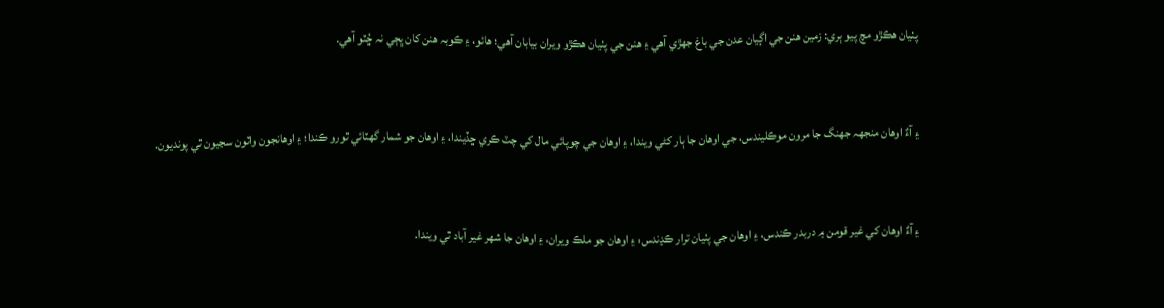پٺيان هڪڙو مچ پيو ٻري: زمين هنن جي اڳيان عدن جي باغ جهڙي آهي ۽ هنن جي پٺيان هڪڙو ويران بيابان آهي؛ هائو، ۽ ڪوبہ هنن کان ڀڄي نہ ڇُٽو آهي.


۽ آءٌ اوهان منجهہ جهنگ جا مرون موڪليندس، جي اوهان جا ٻار کڻي ويندا، ۽ اوهان جي چوپائي مال کي چٽ ڪري ڇڏيندا، ۽ اوهان جو شمار گهٽائي ٿورو ڪندا؛ ۽ اوهانجون واٽون سڃيون ٿي پونديون.


۽ آءٌ اوهان کي غير قومن ۾ دربدر ڪندس، ۽ اوهان جي پٺيان ترار ڪڍندس: ۽ اوهان جو ملڪ ويران، ۽ اوهان جا شهر غير آباد ٿي ويندا.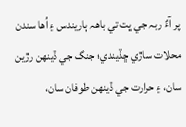پر آءٌ ربہ جي ڀت تي باهہ ٻاريندس ۽ اُها سندن محلات ساڙي ڇڏيندي؛ جنگ جي ڏينهن رڙين سان، ۽ حرارت جي ڏينهن طوفان سان،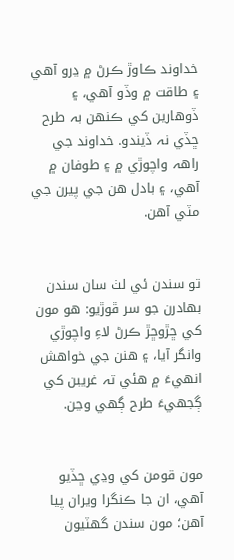خداوند ڪاوڙ ڪرڻ ۾ ڍرو آهي ۽ طاقت ۾ وڏو آهي، ۽ ڏوهارين کي ڪنهن بہ طرح ڇڏي نہ ڏيندو. خداوند جي راهہ واچوڙي ۾ ۽ طوفان ۾ آهي، ۽ بادل هن جي پيرن جي مٽي آهن.


تو سندن ئي لٺ سان سندن بهادرن جو سر ڦوڙيو: هو مون کي ڇڙوڇڙ ڪرڻ لاءِ واچوڙي وانگر آيا، ۽ هنن جي خواهش انهيءَ ۾ هئي تہ غريبن کي ڳجهيءَ طرح ڳهي وڃن.


مون قومن کي وڍي ڇڏيو آهي، ان جا ڪنگرا ويران پيا آهن؛ مون سندن گهٽيون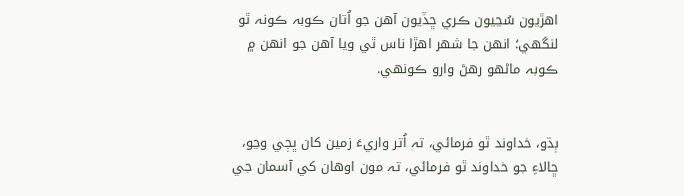اهڙيون سُڃيون ڪري ڇڏيون آهن جو اُتان ڪوبہ ڪونہ ٿو لنگهي؛ انهن جا شهر اهڙا ناس ٿي ويا آهن جو انهن ۾ ڪوبہ ماڻهو رهڻ وارو ڪونهي.


ٻڌو، خداوند ٿو فرمائي، تہ اُتر واريءَ زمين کان ڀڄي وڃو، ڇالاءِ جو خداوند ٿو فرمائي، تہ مون اوهان کي آسمان جي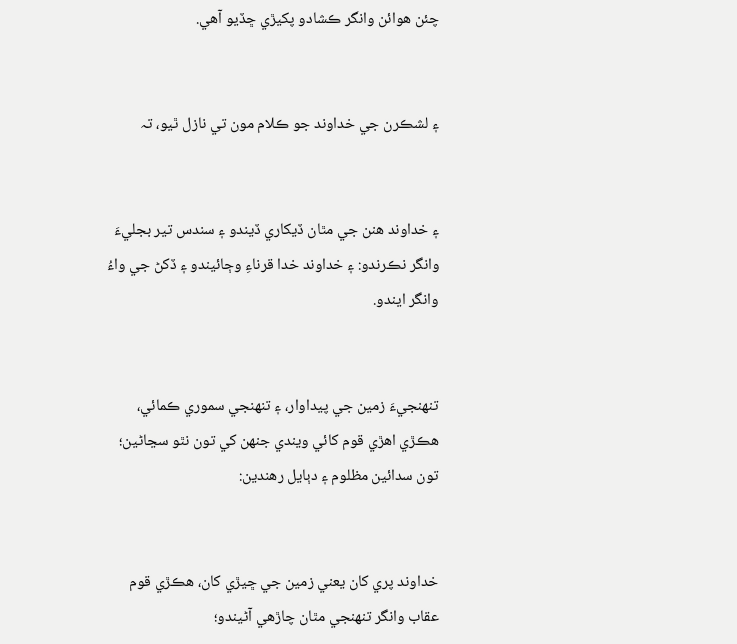چئن هوائن وانگر ڪشادو پکيڙي ڇڏيو آهي.


۽ لشڪرن جي خداوند جو ڪلام مون تي نازل ٿيو، تہ


۽ خداوند هنن جي مٿان ڏيکاري ڏيندو ۽ سندس تير بجليءَ وانگر نڪرندو: ۽ خداوند خدا قرناءِ وڄائيندو ۽ ڏکڻ جي واءُ وانگر ايندو.


تنهنجيءَ زمين جي پيداوار، ۽ تنهنجي سموري ڪمائي، هڪڙي اهڙي قوم کائي ويندي جنهن کي تون نٿو سڃاڻين؛ تون سدائين مظلوم ۽ دٻايل رهندين:


خداوند پري کان يعني زمين جي ڇيڙي کان، هڪڙي قوم عقاب وانگر تنهنجي مٿان چاڙهي آڻيندو؛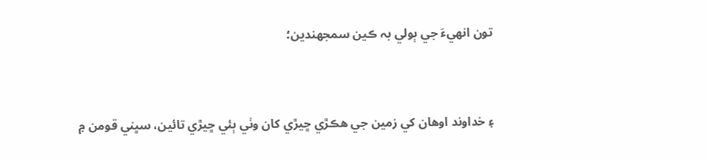تون انهيءَ جي ٻولي بہ ڪين سمجهندين؛


۽ خداوند اوهان کي زمين جي هڪڙي ڇيڙي کان وٺي ٻئي ڇيڙي تائين، سڀني قومن ۾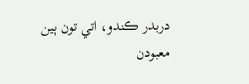دربدر ڪندو، اتي تون ٻين معبودن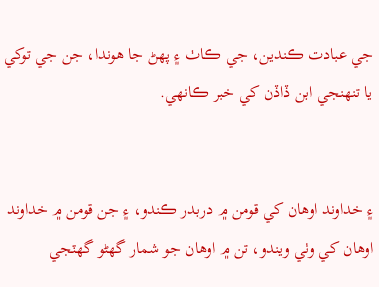جي عبادت ڪندين، جي ڪاٺ ۽ پهڻ جا هوندا، جن جي توکي يا تنهنجي ابن ڏاڏن کي خبر ڪانهي.


۽ خداوند اوهان کي قومن ۾ دربدر ڪندو، ۽ جن قومن ۾ خداوند اوهان کي وٺي ويندو، تن ۾ اوهان جو شمار گهڻو گهٽجي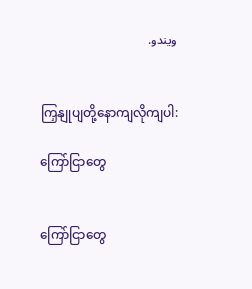ويندو.


ကြှနျုပျတို့နောကျလိုကျပါ:

ကြော်ငြာတွေ


ကြော်ငြာတွေ